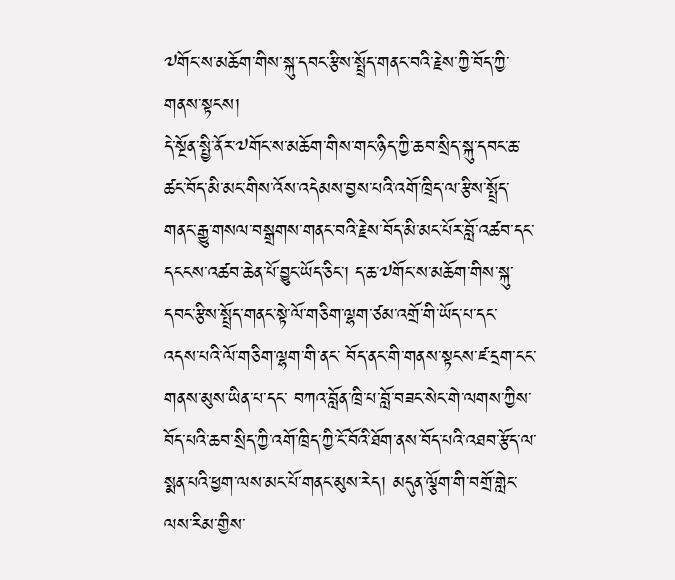༧གོང་ས་མཆོག་གིས་སྐུ་དབང་རྩིས་སྤྲོད་གནང་བའི་རྗེས་ཀྱི་བོད་ཀྱི་གནས་སྟངས།
དེ་སྔོན་སྤྱི་ནོར་༧གོང་ས་མཆོག་གིས་གང་ཉིད་ཀྱི་ཆབ་སྲིད་སྐུ་དབང་ཆ་ཚང་བོད་མི་མང་གིས་འོས་འདེམས་བྱས་པའི་འགོ་ཁྲིད་ལ་རྩིས་སྤྲོད་གནང་རྒྱུ་གསལ་བསྒྲགས་གནང་བའི་རྗེས་བོད་མི་མང་པོར་བློ་འཚབ་དང་དངངས་འཚབ་ཆེན་པོ་བྱུང་ཡོད་ཅིང་། ད་ཆ་༧གོང་ས་མཆོག་གིས་སྐུ་དབང་རྩིས་སྤྲོད་གནང་སྟེ་ལོ་གཅིག་ལྷག་ཙམ་འགྲོ་གི་ཡོད་པ་དང་ འདས་པའི་ལོ་གཅིག་ལྷག་གི་ནང་ བོད་ནང་གི་གནས་སྟངས་ཛ་དྲག་ངང་གནས་མུས་ཡིན་པ་དང་ བཀའ་བློན་ཁྲི་པ་བློ་བཟང་སེང་གེ་ལགས་ཀྱིས་བོད་པའི་ཆབ་སྲིད་ཀྱི་འགོ་ཁྲིད་ཀྱི་ངོ་བོའི་ཐོག་ནས་བོད་པའི་འཐབ་རྩོད་ལ་སྨན་པའི་ཕྱག་ལས་མང་པོ་གནང་མུས་རེད། མདུན་ལྕོག་གི་བགྲོ་གླེང་ལས་རིམ་གྱིས་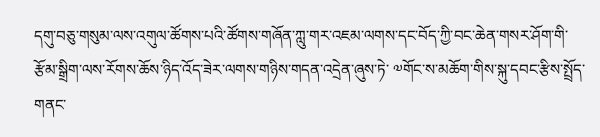དགུ་བཅུ་གསུམ་ལས་འགུལ་ཚོགས་པའི་ཚོགས་གཞོན་ཀླུ་གར་འཇམ་ལགས་དང་བོད་ཀྱི་བང་ཆེན་གསར་ཤོག་གི་རྩོམ་སྒྲིག་ལས་རོགས་ཆོས་ཉིད་འོད་ཟེར་ལགས་གཉིས་གདན་འདྲེན་ཞུས་ཏེ་ ༧གོང་ས་མཆོག་གིས་སྐུ་དབང་རྩིས་སྤྲོད་གནང་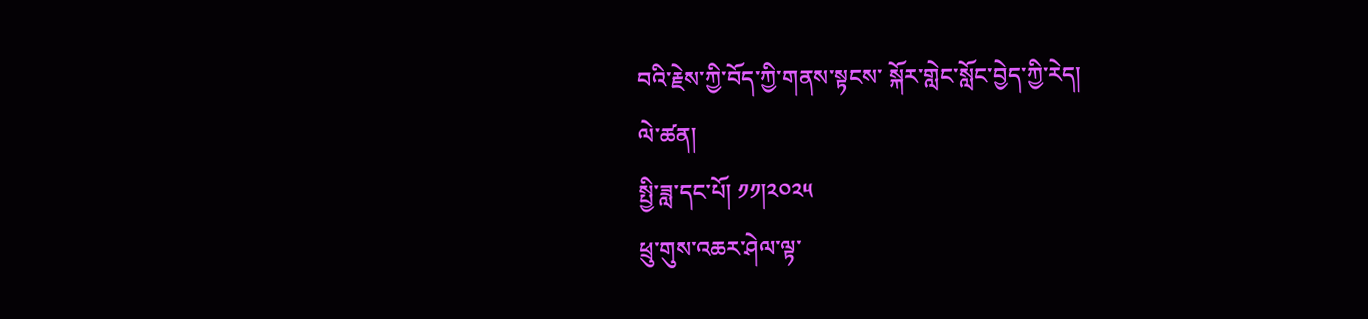བའི་རྗེས་ཀྱི་བོད་ཀྱི་གནས་སྟངས་ སྐོར་གླེང་སློང་བྱེད་ཀྱི་རེད།
ལེ་ཚན།
སྤྱི་ཟླ་དང་པོ། ༡༡།༢༠༢༥
ཕྲུ་གུས་འཆར་ཤེལ་ལྟ་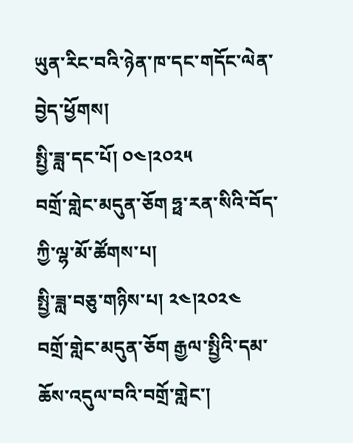ཡུན་རིང་བའི་ཉེན་ཁ་དང་གདོང་ལེན་བྱེད་ཕྱོགས།
སྤྱི་ཟླ་དང་པོ། ༠༤།༢༠༢༥
བགྲོ་གླེང་མདུན་ཅོག ཧྥ་རན་སིའི་བོད་ཀྱི་ལྷ་མོ་ཚོགས་པ།
སྤྱི་ཟླ་བཅུ་གཉིས་པ། ༢༤།༢༠༢༤
བགྲོ་གླེང་མདུན་ཅོག རྒྱལ་སྤྱིའི་དམ་ཆོས་འདུལ་བའི་བགྲོ་གླེང་།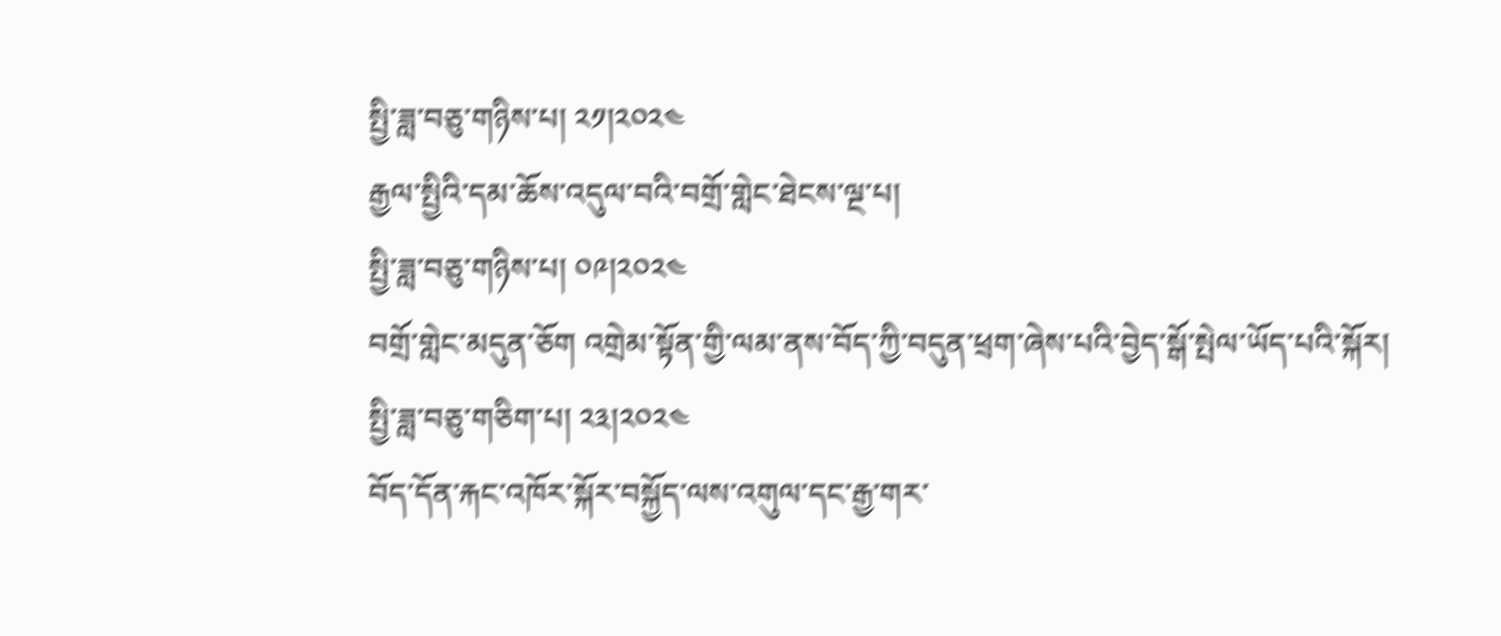སྤྱི་ཟླ་བཅུ་གཉིས་པ། ༢༡།༢༠༢༤
རྒྱལ་སྤྱིའི་དམ་ཆོས་འདུལ་བའི་བགྲོ་གླེང་ཐེངས་ལྔ་པ།
སྤྱི་ཟླ་བཅུ་གཉིས་པ། ༠༩།༢༠༢༤
བགྲོ་གླེང་མདུན་ཅོག འགྲེམ་སྟོན་གྱི་ལམ་ནས་བོད་ཀྱི་བདུན་ཕྲག་ཞེས་པའི་བྱེད་སྒོ་སྤེལ་ཡོད་པའི་སྐོར།
སྤྱི་ཟླ་བཅུ་གཅིག་པ། ༢༣།༢༠༢༤
བོད་དོན་རྐང་འཁོར་སྐོར་བསྐྱོད་ལས་འགུལ་དང་རྒྱ་གར་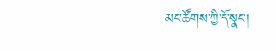མང་ཚོགས་ཀྱི་དོ་སྣང་།